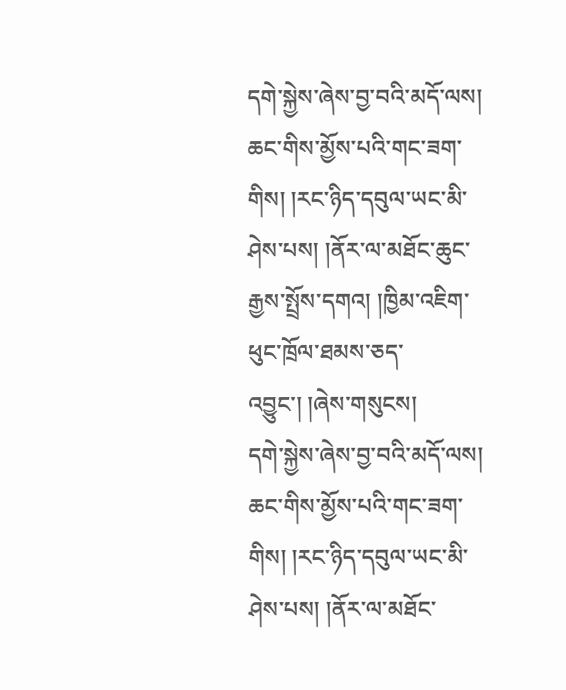དགེ་སྐྱེས་ཞེས་བྱ་བའི་མདོ་ལས། ཆང་གིས་མྱོས་པའི་གང་ཟག་གིས། །རང་ཉིད་དབུལ་ཡང་མི་ཤེས་པས། །ནོར་ལ་མཐོང་ཆུང་རྒྱས་སྤྲོས་དགའ། །ཁྱིམ་འཇིག་ཕུང་ཁྲོལ་ཐམས་ཅད་འབྱུང་། །ཞེས་གསུངས།
དགེ་སྐྱེས་ཞེས་བྱ་བའི་མདོ་ལས། ཆང་གིས་མྱོས་པའི་གང་ཟག་གིས། །རང་ཉིད་དབུལ་ཡང་མི་ཤེས་པས། །ནོར་ལ་མཐོང་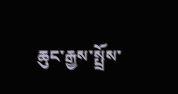ཆུང་རྒྱས་སྤྲོས་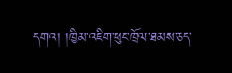དགའ། །ཁྱིམ་འཇིག་ཕུང་ཁྲོལ་ཐམས་ཅད་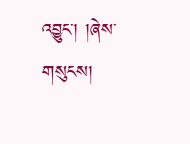འབྱུང་། །ཞེས་གསུངས།